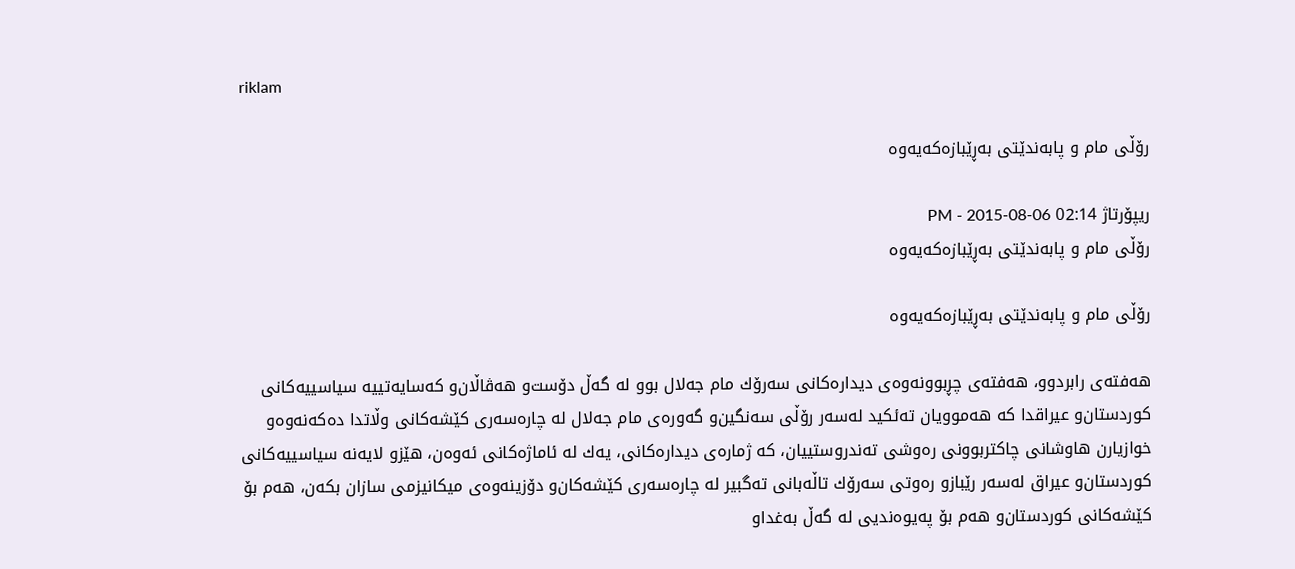riklam

رۆڵی مام ‌و پابه‌ندێتی به‌ڕێبازه‌كه‌یه‌وه‌

ریپۆرتاژ‌ 02:14 PM - 2015-08-06
رۆڵی مام ‌و پابه‌ندێتی به‌ڕێبازه‌كه‌یه‌وه‌

رۆڵی مام ‌و پابه‌ندێتی به‌ڕێبازه‌كه‌یه‌وه‌

هه‌فته‌ی رابردوو، هه‌فته‌ی چڕبوونه‌وه‌ی دیداره‌كانی سه‌رۆك مام جه‌لال بوو له‌ گه‌ڵ دۆست‌و هه‌ڤاڵان‌و كه‌سایه‌تییه‌ سیاسییه‌كانی كوردستان‌و عیراقدا كه‌ هه‌موویان ته‌ئكید له‌سه‌ر رۆڵی سه‌نگین‌و گه‌وره‌ی مام جه‌لال له‌ چاره‌سه‌ری كێشه‌كانی وڵاتدا ده‌كه‌نه‌وه‌و خوازیارن هاوشانی چاكتربوونی ره‌وشی ته‌ندروستییان، كه‌ ژماره‌ی دیداره‌كانی، یه‌ك له‌ ئاماژه‌كانی ئه‌وه‌ن، هێزو لایه‌نه‌ سیاسییه‌كانی كوردستان‌و عیراق له‌سه‌ر رێبازو ره‌وتی سه‌رۆك تاڵه‌بانی ته‌گبیر له‌ چاره‌سه‌ری كێشه‌كان‌و دۆزینه‌وه‌ی میكانیزمی سازان بكه‌ن، هه‌م بۆ كێشه‌كانی كوردستان‌و هه‌م بۆ په‌یوه‌ندیی له‌ گه‌ڵ به‌غداو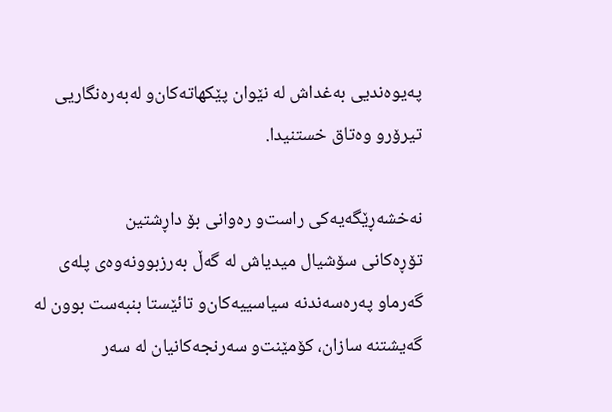په‌یوه‌ندیی به‌غداش له‌ نێوان پێكهاته‌كان‌و له‌به‌ره‌نگاریی تیرۆرو وه‌تاق خستنیدا.

نه‌خشه‌ڕێگه‌یه‌كی راست‌و ره‌وانی‌ بۆ داڕشتین
تۆڕه‌كانی سۆشیال میدیاش له‌ گه‌ڵ به‌رزبوونه‌وه‌ی پله‌ی گه‌رماو په‌ره‌سه‌ندنه‌ سیاسییه‌كان‌و تائێستا بنبه‌ست بوون له‌ گه‌یشتنه‌ سازان، كۆمێنت‌و سه‌رنجه‌كانیان له‌ سه‌ر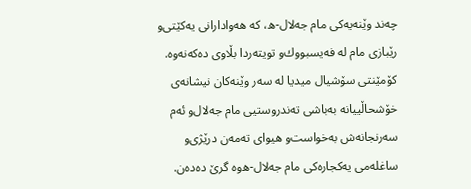چه‌ند وێنه‌یه‌كی مام جه‌لال-ه‌، كه‌ هه‌وادارانی یه‌كێتی‌و رێبازی مام له‌ فه‌یسبووك‌و تویته‌ردا بڵاوی ده‌كه‌نه‌وه‌. كۆمێنتی سۆشیال میدیا له‌ سه‌ر وێنه‌كان نیشانه‌ی خۆشحاڵییانه‌ به‌باشی ته‌ندروستیی مام جه‌لال‌و ئه‌م سه‌رنجانه‌ش به‌خواست‌و هیوای ته‌مه‌ن درێژی‌و ساغله‌می یه‌كجاره‌كی مام جه‌لال-ه‌وه‌ گرێ ده‌ده‌ن.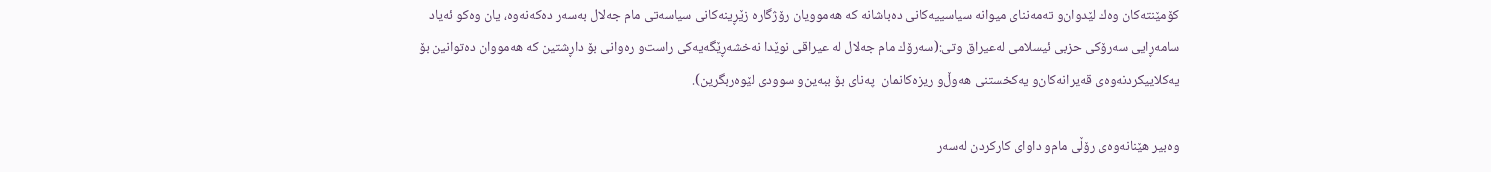كۆمێنته‌كان وه‌ك لێدوان‌و ته‌مه‌ننای میوانه‌ سیاسییه‌كانی ده‌باشانه‌ كه‌ هه‌موویان رۆژگاره‌ زێڕینه‌كانی سیاسه‌تی مام جه‌لال به‌سه‌ر ده‌كه‌نه‌وه‌، یان وه‌كو ئه‌یاد سامه‌ڕایی‌ سه‌رۆكی‌ حزبی‌ ئیسلامی‌ له‌عیراق وتی:(سه‌رۆك مام جه‌لال له‌ عیراقی‌ نوێدا نه‌خشه‌ڕێگه‌یه‌كی راست‌و ره‌وانی‌ بۆ داڕشتین كه‌ هه‌مووان ده‌توانین بۆ یه‌كلاییكردنه‌وه‌ی‌ قه‌یرانه‌كان‌و یه‌كخستنی‌ هه‌وڵ‌و ریزه‌كانمان  په‌نای‌ بۆ ببه‌ین‌و سوودی‌ لێوه‌ربگرین).

وه‌بیر هێنانه‌وه‌ی رۆڵی مام‌و داوای كاركردن له‌سه‌ر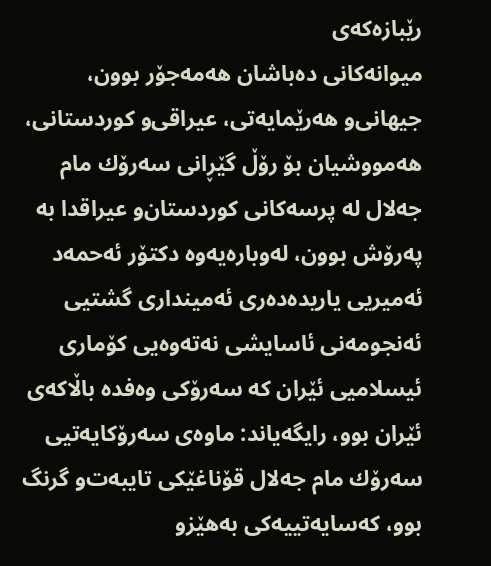رێبازه‌كه‌ی
میوانه‌كانی ده‌باشان هه‌مه‌جۆر بوون، جیهانی‌و هه‌رێمایه‌تی، عیراقی‌و كوردستانی، هه‌مووشیان بۆ رۆڵ گێڕانی سه‌رۆك مام جه‌لال له‌ پرسه‌كانی كوردستان‌و عیراقدا به‌ په‌رۆش بوون، له‌وباره‌یه‌وه‌ دكتۆر ئه‌حمه‌د ئه‌میریی یاریده‌ده‌ری ئه‌مینداری گشتیی ئه‌نجومه‌نی ئاسایشی نه‌ته‌وه‌یی كۆماری ئیسلامیی ئێران كه‌ سه‌رۆكی وه‌فده‌ باڵاكه‌ی ئێران بوو، رایگه‌یاند: ماوه‌ی سه‌رۆكایه‌تیی سه‌رۆك مام جه‌لال قۆناغێكی تایبه‌ت‌و گرنگ بوو، كه‌سایه‌تییه‌كی به‌هێز‌و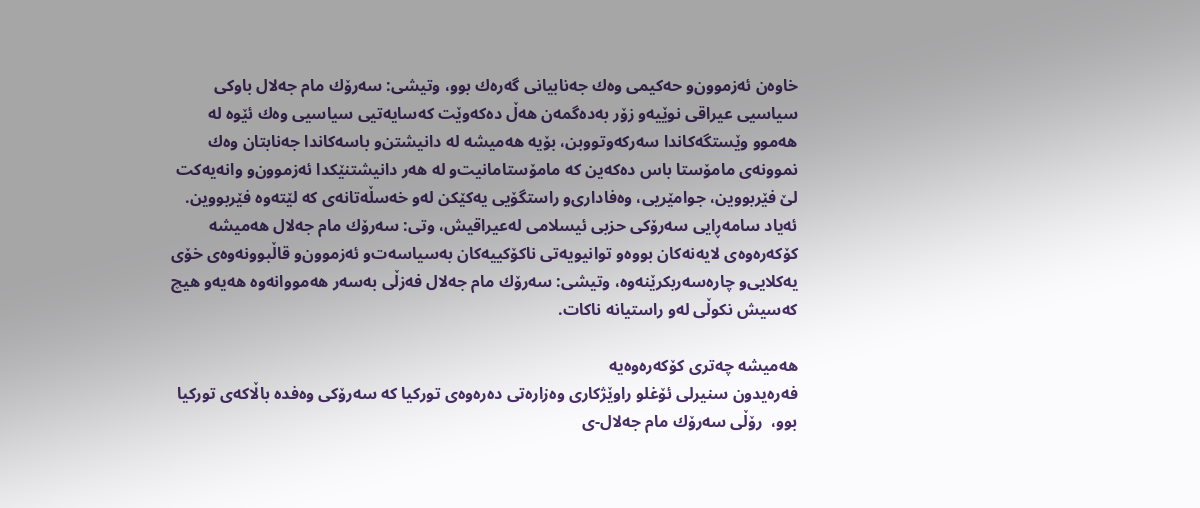خاوه‌ن ئه‌زموون‌و حه‌كیمی وه‌ك جه‌نابیانی گه‌ره‌ك بوو، وتیشی: سه‌رۆك مام جه‌لال باوكی سیاسیی عیراقی نوێیه‌‌و زۆر به‌ده‌گمه‌ن هه‌ڵ ده‌كه‌وێت كه‌سایه‌تیی سیاسیی وه‌ك ئێوه‌ له‌ هه‌موو وێستگه‌كاندا سه‌ركه‌وتووبن، بۆیه‌ هه‌میشه‌ له‌ دانیشتن‌و باسه‌كاندا جه‌نابتان وه‌ك نموونه‌ی مامۆستا باس ده‌كه‌ین كه‌ مامۆستامانیت‌و له‌ هه‌ر دانیشتنێكدا ئه‌زموون‌و وانه‌یه‌كت لێ فێربووین، جوامێریی، وه‌فاداری‌و راستگۆیی یه‌كێكن له‌و خه‌سڵه‌تانه‌ی كه‌ لێته‌وه‌ فێربووین.
ئه‌یاد سامه‌ڕایی‌ سه‌رۆكی‌ حزبی‌ ئیسلامی‌ له‌عیراقیش، وتی: سه‌رۆك مام جه‌لال هه‌میشه‌ كۆكه‌ره‌وه‌ی‌ لایه‌نه‌كان بووه‌و توانیویه‌تی‌ ناكۆكییه‌كان به‌سیاسه‌ت‌و ئه‌زموون‌و قاڵبوونه‌وه‌ی‌ خۆی‌ یه‌كلایی‌‌و چاره‌سه‌ربكرێنه‌وه‌، وتیشی: سه‌رۆك مام جه‌لال فه‌زڵی به‌سه‌ر هه‌مووانه‌وه‌ هه‌یه‌و هیچ كه‌سیش نكوڵی‌ له‌و راستیانه‌ ناكات.

هه‌میشه‌ چه‌تری كۆكه‌ره‌وه‌یه‌
فه‌ره‌یدون سنیرلی ئۆغلو راوێژكاری وه‌زاره‌تی ده‌ره‌وه‌ی توركیا كه‌ سه‌رۆكی وه‌فده‌ باڵاكه‌ی توركیا بوو،  رۆڵی سه‌رۆك مام جه‌لال-ی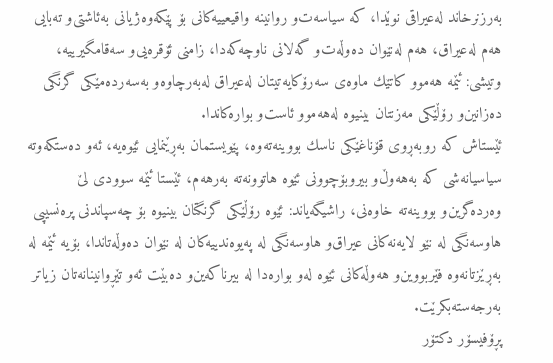به‌رزنرخاند له‌عیراقی نوێدا، كه‌ سیاسه‌ت‌و روانینه‌ واقیعییه‌كانی بۆ پێكه‌وه‌ژیانی به‌ئاشتی‌و ته‌بایی هه‌م له‌عیراق، هه‌م له‌نێوان ده‌وڵه‌ت‌و گه‌لانی ناوچه‌كه‌دا، زامنی ئۆقره‌یی‌و سه‌قامگیرییه‌، وتیشی: ئێمه‌ هه‌موو كاتێك ماوه‌ی سه‌رۆكایه‌تیتان له‌عیراق له‌به‌رچاوه‌‌و به‌سه‌رده‌مێكی گرنگی ده‌زانین‌و رۆڵێكی مه‌زنتان بینیوه‌ له‌هه‌موو ئاست‌و بواره‌كاندا.
ئێستاش كه‌ روبه‌ڕوی قۆناغێكی ناسك بووینه‌ته‌وه‌، پێویستمان به‌ڕێنمایی ئێوه‌یه‌، ئه‌و ده‌ستكه‌وته‌ سیاسیانه‌شی كه‌ به‌هه‌وڵ‌و بیروبۆچوونی ئێوه‌ هاتوونه‌ته‌ به‌رهه‌م، ئێستا ئێمه‌ سوودی لێ وه‌رده‌گرین‌و بووینه‌ته‌ خاوه‌نی، راشیگه‌یاند: ئێوه‌ رۆڵێكی گرنگتان بینیوه‌ بۆ چه‌سپاندنی پره‌نسیپی هاوسه‌نگی له‌ نێو لایه‌نه‌كانی عیراق‌و هاوسه‌نگی له‌ په‌یوه‌ندییه‌كان له‌ نێوان ده‌وڵه‌تاندا، بۆیه‌ ئێمه‌ له‌ به‌ڕێزتانه‌وه‌ فێربووین‌و هه‌وڵه‌كانی ئێوه‌ له‌و بواره‌دا له‌ بیرناكه‌ین‌و ده‌بێت ئه‌و تێڕوانینانه‌تان زیاتر به‌رجه‌سته‌بكرێت.
پڕۆفیسۆر دكتۆر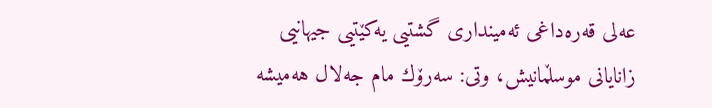عه‌لی قه‌ره‌داغی ئه‌مینداری گشتیی یه‌كێتیی جیهانیی زانایانی موسڵمانیش، وتی: سه‌رۆك مام جه‌لال هه‌میشه‌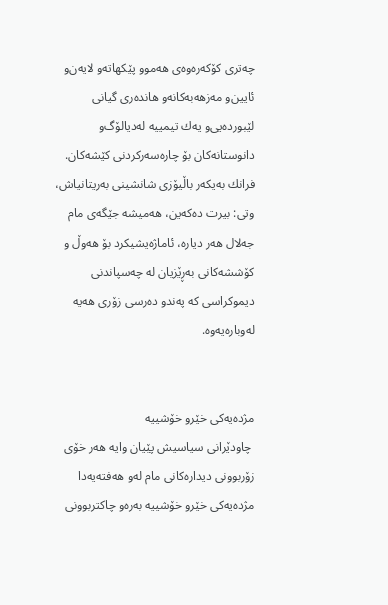چه‌تری كۆكه‌ره‌وه‌ی هه‌موو پێكهاته‌و لایه‌ن‌و ئایین‌و مه‌زهه‌به‌كانه‌و هانده‌ری گیانی لێبورده‌یی‌و یه‌ك تیمییه‌ له‌دیالۆگ‌و دانوستانه‌كان بۆ چاره‌سه‌ركردنی كێشه‌كان.
فرانك به‌یكه‌ر باڵیۆزی شانشینی به‌ریتانیاش، وتی: بیرت ده‌كه‌ین، هه‌میشه‌ جێگه‌ی مام جه‌لال هه‌ر دیاره‌، ئاماژه‌یشیكرد بۆ هه‌وڵ و كۆششه‌كانی به‌ڕێزیان له‌ چه‌سپاندنی دیموكراسی كه‌ په‌ندو ده‌رسی زۆری هه‌یه‌ له‌وباره‌یه‌وه‌.


مژده‌یه‌كی خێرو خۆشییه‌
 چاودێرانی سیاسیش پێیان وایه‌ هه‌ر خۆی زۆربوونی دیداره‌كانی مام له‌و هه‌فته‌یه‌دا مژده‌یه‌كی خێرو خۆشییه‌ به‌ره‌و چاكتربوونی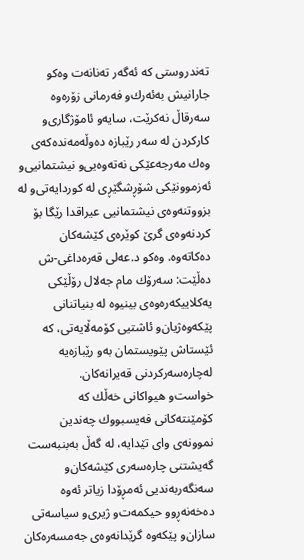ته‌ندروستی كه‌ ئه‌گه‌ر ته‌نانه‌ت وه‌كو جارانیش به‌ئه‌رك‌و فه‌رمانی زۆره‌وه‌ سه‌رقاڵ نه‌كرێت، سایه‌و ئامۆژگاری‌و كاركردن له‌ سه‌ر رێبازه‌ ده‌وڵه‌مه‌نده‌كه‌ی وه‌ك مه‌رجه‌عێكی نه‌ته‌وه‌یی‌و نیشتمانیی‌و ئه‌زموونێكی شۆڕشگێڕی له‌ كوردایه‌تی‌و له‌ بزووتنه‌وه‌ی نیشتمانیی عیراقدا رێگا بۆ كردنه‌وه‌ی گرێ كوێره‌ی كێشه‌كان ده‌كاته‌وه‌. وه‌كو د.عه‌لی قه‌ره‌داغی-ش ده‌ڵێت: سه‌رۆك مام جه‌لال رۆڵێكی یه‌كلاییكه‌ره‌وه‌ی بینیوه‌ له‌ بنیاتنانی پێكه‌وه‌ژیان‌و ئاشتیی كۆمه‌ڵایه‌تی، كه‌ ئێستاش پێویستمان به‌و رێبازه‌یه‌ له‌چاره‌سه‌ركردنی قه‌یرانه‌كان.
خواست‌و هیواكانی خه‌ڵك كه‌ كۆمێنته‌كانی فه‌یسبووك چه‌ندین نموونه‌ی وای تێدایه‌، له‌ گه‌ڵ به‌بنبه‌ست گه‌یشتنی چاره‌سه‌ری كێشه‌كان‌و سه‌نگه‌ربه‌ندیی ئه‌مڕۆدا زیاتر ئه‌وه‌ ده‌خه‌نه‌ڕوو حیكمه‌ت‌و ژیری‌و سیاسه‌تی سازان‌و پێكه‌وه‌ گرێدانه‌وه‌ی جه‌مسه‌ره‌كان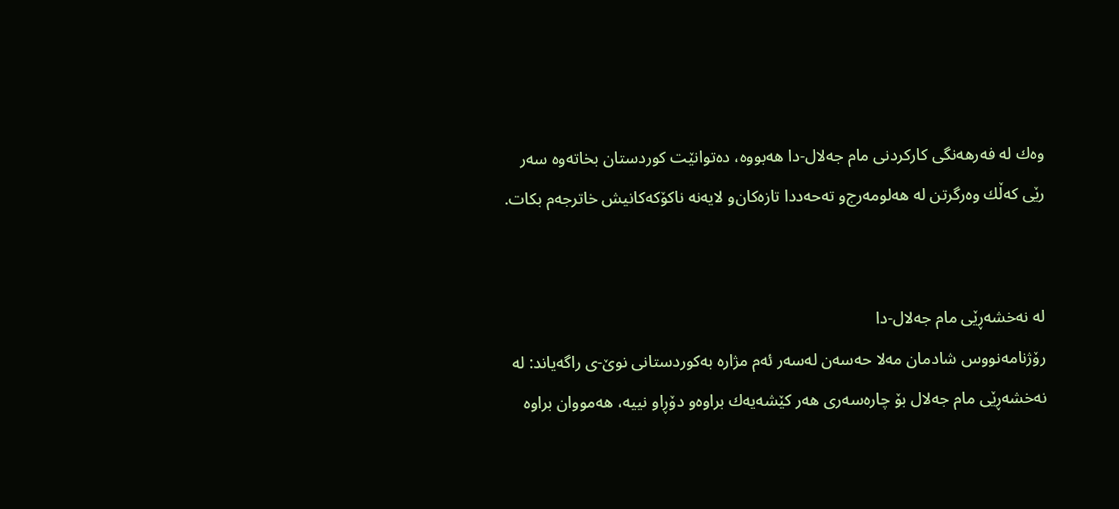وه‌ك له‌ فه‌رهه‌نگی كاركردنی مام جه‌لال-دا هه‌بووه‌، ده‌توانێت كوردستان بخاته‌وه‌ سه‌ر رێی كه‌ڵك وه‌رگرتن له‌ هه‌لومه‌رج‌و ته‌حه‌ددا تازه‌كان‌و لایه‌نه‌ ناكۆكه‌كانیش خاترجه‌م بكات.


له‌ نه‌خشه‌ڕێی مام جه‌لال-دا
رۆژنامه‌نووس شادمان مه‌لا حه‌سه‌ن له‌سه‌ر ئه‌م مژاره‌ به‌كوردستانی نوێ-ی راگه‌یاند: له‌ نه‌خشه‌ڕێی مام جه‌لال بۆ چاره‌سه‌ری هه‌ر كێشه‌یه‌ك براوه‌و دۆڕاو نییه‌، هه‌مووان براوه‌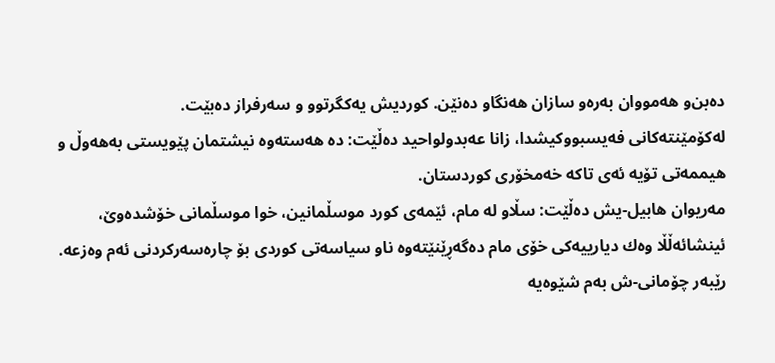ده‌بن‌و هه‌مووان به‌ره‌و سازان هه‌نگاو ده‌نێن. كوردیش یه‌كگرتوو و سه‌رفراز ده‌بێت.
له‌كۆمێنته‌كانی فه‌یسبووكیشدا، زانا عه‌بدولواحید ده‌ڵێت: ده‌ هه‌سته‌وه‌ نیشتمان پێویستی به‌هه‌وڵ و هیممه‌تی تۆیه‌ ئه‌ی تاكه‌ خه‌مخۆری كوردستان.
مه‌ریوان هابیل-یش ده‌ڵێت: سڵاو له‌ مام، ئێمه‌ی كورد موسڵمانین، خوا موسڵمانی خۆشده‌وێ، ئینشائه‌ڵڵا وه‌ك دیارییه‌كی خۆی مام ده‌گه‌ڕێنێته‌وه‌ ناو سیاسه‌تی كوردی بۆ چاره‌سه‌ركردنی ئه‌م وه‌زعه‌.
رێبه‌ر چۆمانی-ش به‌م شێوه‌یه‌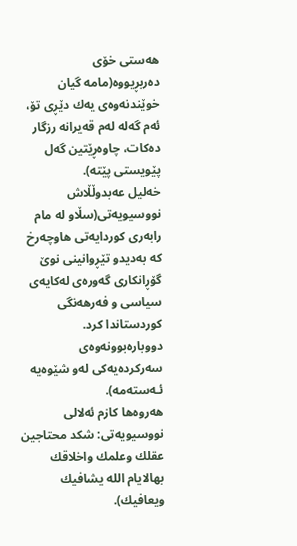هه‌ستی خۆی ده‌ربڕیووه‌(مامه‌ گیان خوێندنه‌وه‌ی یه‌ك دێڕی تۆ، ئه‌م گه‌له‌ له‌م قه‌یرانه‌ رزگار ده‌كات، چاوه‌ڕێتین گه‌ل پێویستی پێته‌).
خه‌لیل عه‌بدوڵڵاش نووسیویه‌تی(سڵاو له‌ مام رابه‌ری كوردایه‌تی هاوچه‌رخ كه‌ به‌دیدو تێڕوانینی نوێ گۆڕانكاری گه‌وره‌ی له‌كایه‌ی سیاسی و فه‌رهه‌نگی كوردستاندا كرد. دووباره‌بوونه‌وه‌ی سه‌ركرده‌یه‌كی له‌و شێوه‌یه‌ ئـه‌سته‌مه‌).
هه‌روه‌ها كازم ئه‌لالی نووسیویه‌تی: شكد محتاجین عقلك وعلمك واخلاقك بهالایام الله یشافیك ویعافیك).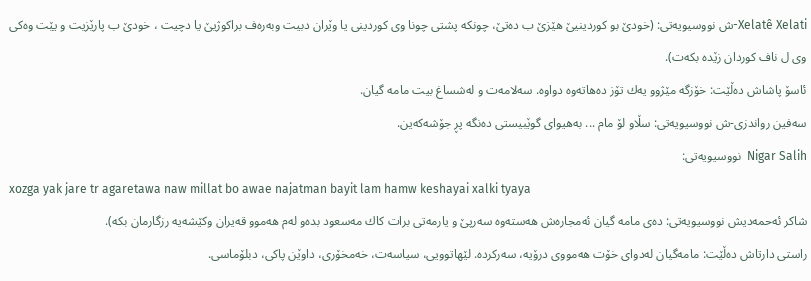Xelatê Xelati-ش نووسیویه‌تی: (خودێ بو كوردینیێ هێزێ ب ده‌تێ، چونكه‌ پشتی چونا وی كوردینی یا وێران دبیت وبه‌ره‌ف براكوژیێ یا دچیت ، خودێ ب پارێزیت و یێت وه‌كی وی ل ناف كوردان زێده بكه‌ت).
ئاسۆ پاشاش ده‌ڵێت: خۆزگه‌ مێژوو یه‌ك تۆز ده‌هاته‌وه‌ دواوه‌. سه‌لامه‌ت و له‌شساغ بیت مامه‌ گیان.
سه‌فین رواندزی-ش نووسیویه‌تی: سڵاو لۆ مام ... به‌هیوای گوێبیستی ده‌نگه‌ پڕ جۆشه‌كه‌ین.
Nigar Salih  نووسیویه‌تی:
xozga yak jare tr agaretawa naw millat bo awae najatman bayit lam hamw keshayai xalki tyaya
شاكر ئه‌حمه‌دیش نووسیویه‌تی: ده‌ی مامه‌ گیان ئه‌مجاره‌ش هه‌سته‌وه‌ سه‌رپێ و یارمه‌تی برات كاك مه‌سعود بده‌و له‌م هه‌موو قه‌یران وكێشه‌یه‌ رزگارمان بكه‌).
راستی دارتاش ده‌ڵێت: مامه‌گیان له‌دوای خۆت هه‌مووی درۆیه‌، سه‌ركرده‌. لێهاتوویی، سیاسه‌ت، خه‌مخۆری، داوێن پاكی، دبلۆماسی.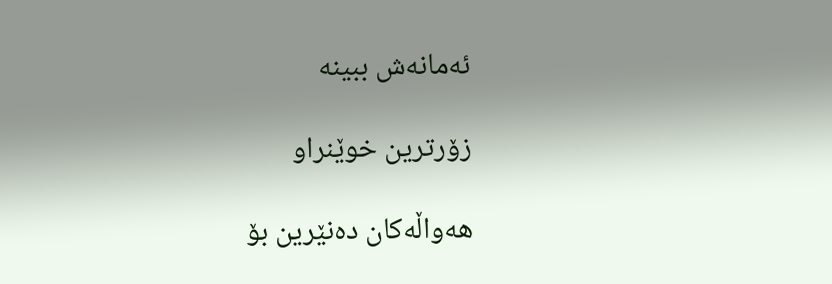ئەمانەش ببینە

زۆرترین خوێنراو

هەواڵەکان دەنێرین بۆ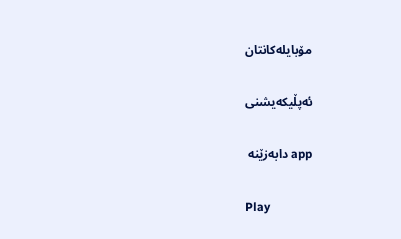مۆبایلەکانتان

ئەپڵیکەیشنی

app دابەزێنە

Play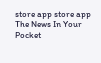store app store app
The News In Your Pocket